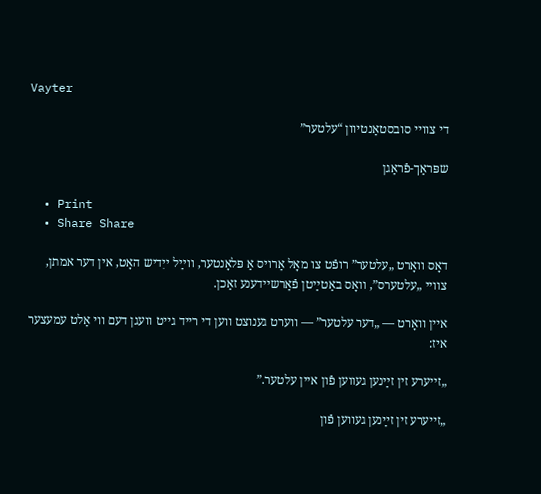Vayter

די צוויי סובסטאַנטיוון “עלטער”

שפּראַך-פֿראַגן

  • Print
  • Share Share

דאָס וואָרט „עלטער” רופֿט צו מאָל אַרויס אַ פּלאָנטער, ווײַל ייִדיש האָט, אין דער אמתן, צוויי „עלטערס”, וואָס באַטײַטן פֿאַרשיידענע זאַכן.

איין וואָרט — „דער עלטער” — ווערט גענוצט ווען די רייד גייט וועגן דעם ווי אַלט עמעצער איז:

„זייערע זין זײַנען געווען פֿון איין עלטער.”

„זייערע זין זײַנען געווען פֿון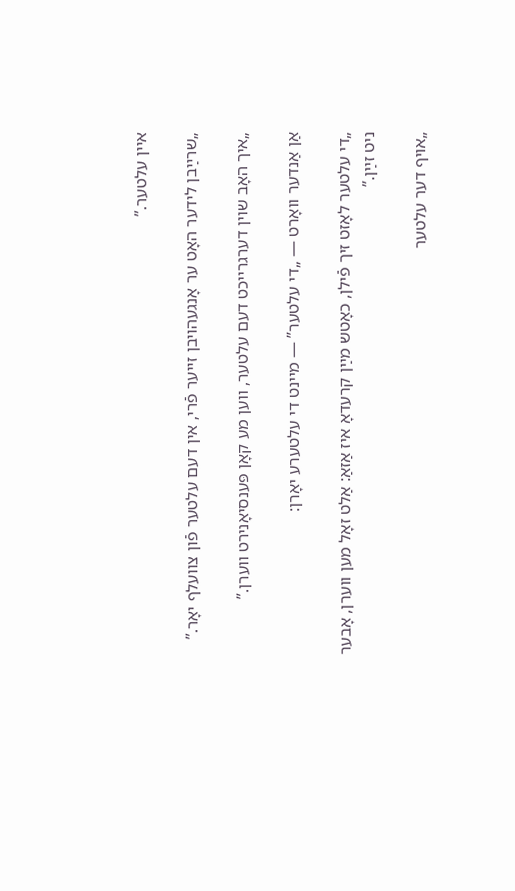איין עלטער.”

„שרײַבן לידער האָט ער אָנגעהויבן זייער פֿרי, אין דעם עלטער פֿון צוועלף יאָר.”

„איך האָב שוין דערגרייכט דעם עלטער, ווען מע קאָן פּענסיאָנירט ווערן.”

אַן אַנדער וואָרט — „די עלטער” — מיינט די עלטערע יאָרן:

„די עלטער לאָזט זיך פֿילן, כאָטש מײַן קרעדאָ איז אַזאַ: אַלט זאָל מען ווערן, אָבער ניט זײַן.”

„אויף דער עלטער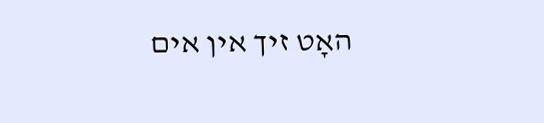האָט זיך אין אים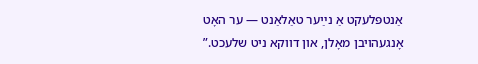אַנטפּלעקט אַ נײַער טאַלאַנט — ער האָט אָנגעהויבן מאָלן, און דווקא ניט שלעכט.”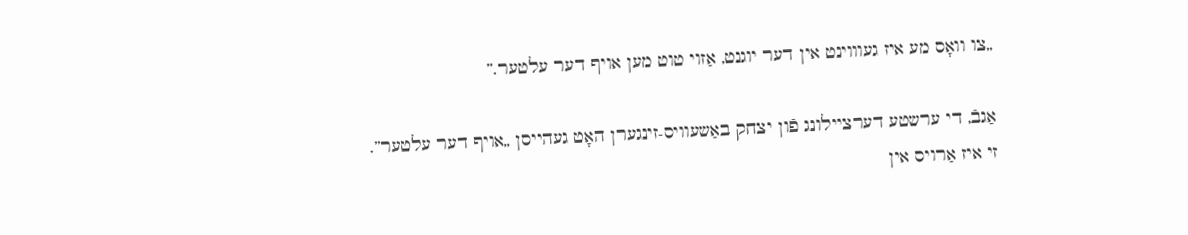„צו וואָס מע איז געוווינט אין דער יוגנט, אַזוי טוט מען אויף דער עלטער.”

אַגבֿ, די ערשטע דערציילונג פֿון יצחק באַשעוויס-זינגערן האָט געהייסן „אויף דער עלטער”. זי איז אַרויס אין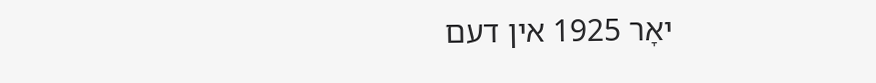יאָר 1925 אין דעם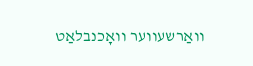וואַרשעווער וואָכנבלאַט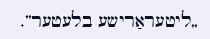„ליטעראַרישע בלעטער”.